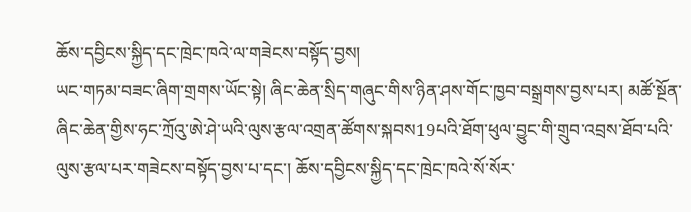ཆོས་དབྱིངས་སྐྱིད་དང་ཁྲེང་ཁའེ་ལ་གཟེངས་བསྟོད་བྱས།
ཡང་གཏམ་བཟང་ཞིག་གྲགས་ཡོང་སྟེ། ཞིང་ཆེན་སྲིད་གཞུང་གིས་ཉིན་ཤས་གོང་ཁྱབ་བསྒྲགས་བྱས་པར། མཚོ་སྔོན་ཞིང་ཆེན་གྱིས་ཧང་ཀྲོའུ་ཨེ་ཤེ་ཡའི་ལུས་རྩལ་འགྲན་ཚོགས་སྐབས19པའི་ཐོག་ཕུལ་བྱུང་གི་གྲུབ་འབྲས་ཐོབ་པའི་ལུས་རྩལ་པར་གཟེངས་བསྟོད་བྱས་པ་དང་། ཆོས་དབྱིངས་སྐྱིད་དང་ཁྲེང་ཁའེ་སོ་སོར་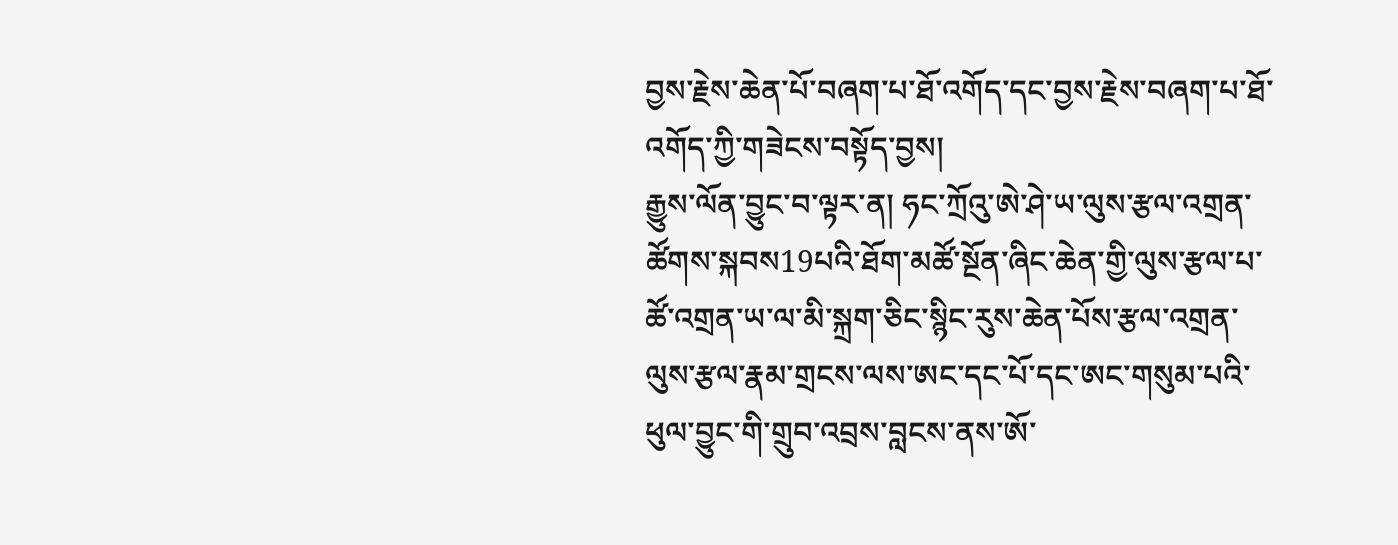བྱས་རྗེས་ཆེན་པོ་བཞག་པ་ཐོ་འགོད་དང་བྱས་རྗེས་བཞག་པ་ཐོ་འགོད་ཀྱི་གཟེངས་བསྟོད་བྱས།
རྒྱུས་ལོན་བྱུང་བ་ལྟར་ན། ཧང་ཀྲོའུ་ཨེ་ཤེ་ཡ་ལུས་རྩལ་འགྲན་ཚོགས་སྐབས19པའི་ཐོག་མཚོ་སྔོན་ཞིང་ཆེན་གྱི་ལུས་རྩལ་པ་ཚོ་འགྲན་ཡ་ལ་མི་སྐྲག་ཅིང་སྙིང་རུས་ཆེན་པོས་རྩལ་འགྲན་ལུས་རྩལ་རྣམ་གྲངས་ལས་ཨང་དང་པོ་དང་ཨང་གསུམ་པའི་ཕུལ་བྱུང་གི་གྲུབ་འབྲས་བླངས་ནས་ཨོ་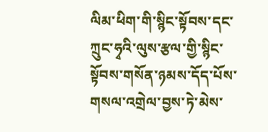ལིམ་ཕིག་གི་སྙིང་སྟོབས་དང་ཀྲུང་ཧྭའི་ལུས་རྩལ་གྱི་སྙིང་སྟོབས་གསོན་ཉམས་དོད་པོས་གསལ་འགྲེལ་བྱས་ཏེ་མེས་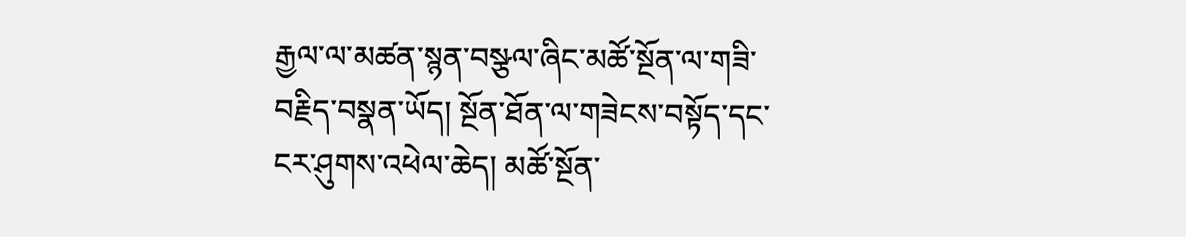རྒྱལ་ལ་མཚན་སྙན་བསྩལ་ཞིང་མཚོ་སྔོན་ལ་གཟི་བརྗིད་བསྣན་ཡོད། སྔོན་ཐོན་ལ་གཟེངས་བསྟོད་དང་ངར་ཤུགས་འཕེལ་ཆེད། མཚོ་སྔོན་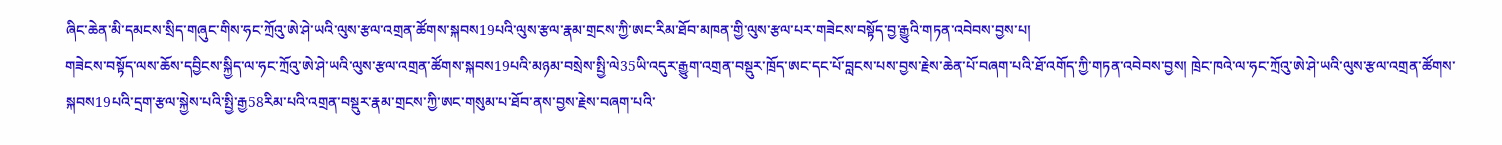ཞིང་ཆེན་མི་དམངས་སྲིད་གཞུང་གིས་ཧང་ཀྲོའུ་ཨེ་ཤེ་ཡའི་ལུས་རྩལ་འགྲན་ཚོགས་སྐབས19པའི་ལུས་རྩལ་རྣམ་གྲངས་ཀྱི་ཨང་རིམ་ཐོབ་མཁན་གྱི་ལུས་རྩལ་པར་གཟེངས་བསྟོད་བྱ་རྒྱུའི་གཏན་འབེབས་བྱས་པ།
གཟེངས་བསྟོད་ལས་ཆོས་དབྱིངས་སྐྱིད་ལ་ཧང་ཀྲོའུ་ཨེ་ཤེ་ཡའི་ལུས་རྩལ་འགྲན་ཚོགས་སྐབས19པའི་མཉམ་བསྲེས་སྤྱི་ལེ35ཡི་འདུར་རྒྱུག་འགྲན་བསྡུར་ཁྲོད་ཨང་དང་པོ་བླངས་པས་བྱས་རྗེས་ཆེན་པོ་བཞག་པའི་ཐོ་འགོད་ཀྱི་གཏན་འབེབས་བྱས། ཁྲེང་ཁའེ་ལ་ཧང་ཀྲོའུ་ཨེ་ཤེ་ཡའི་ལུས་རྩལ་འགྲན་ཚོགས་སྐབས19པའི་དྲག་རྩལ་སྐྱེས་པའི་སྤྱི་རྒྱ58རིམ་པའི་འགྲན་བསྡུར་རྣམ་གྲངས་ཀྱི་ཨང་གསུམ་པ་ཐོབ་ནས་བྱས་རྗེས་བཞག་པའི་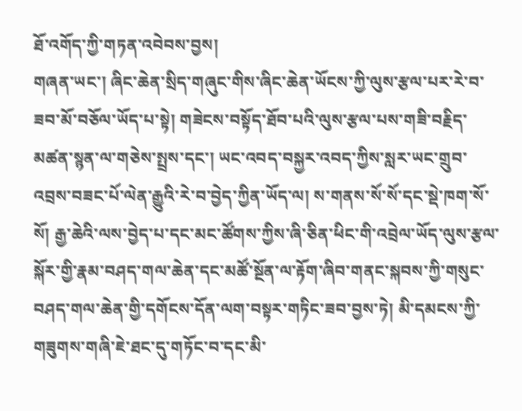ཐོ་འགོད་ཀྱི་གཏན་འབེབས་བྱས།
གཞན་ཡང་། ཞིང་ཆེན་སྲིད་གཞུང་གིས་ཞིང་ཆེན་ཡོངས་ཀྱི་ལུས་རྩལ་པར་རེ་བ་ཟབ་མོ་བཅོལ་ཡོད་པ་སྟེ། གཟེངས་བསྟོད་ཐོབ་པའི་ལུས་རྩལ་པས་གཟི་བརྗིད་མཚན་སྙན་ལ་གཅེས་སྤྲས་དང་། ཡང་འབད་བསྐྱར་འབད་ཀྱིས་སླར་ཡང་གྲུབ་འབྲས་བཟང་པོ་ལེན་རྒྱུའི་རེ་བ་བྱེད་ཀྱིན་ཡོད་ལ། ས་གནས་སོ་སོ་དང་སྡེ་ཁག་སོ་སོ། རྒྱ་ཆེའི་ལས་བྱེད་པ་དང་མང་ཚོགས་ཀྱིས་ཞི་ཅིན་ཕིང་གི་འབྲེལ་ཡོད་ལུས་རྩལ་སྐོར་གྱི་རྣམ་བཤད་གལ་ཆེན་དང་མཚོ་སྔོན་ལ་རྟོག་ཞིབ་གནང་སྐབས་ཀྱི་གསུང་བཤད་གལ་ཆེན་གྱི་དགོངས་དོན་ལག་བསྟར་གཏིང་ཟབ་བྱས་ཏེ། མི་དམངས་ཀྱི་གཟུགས་གཞི་ཇེ་ཐང་དུ་གཏོང་བ་དང་མི་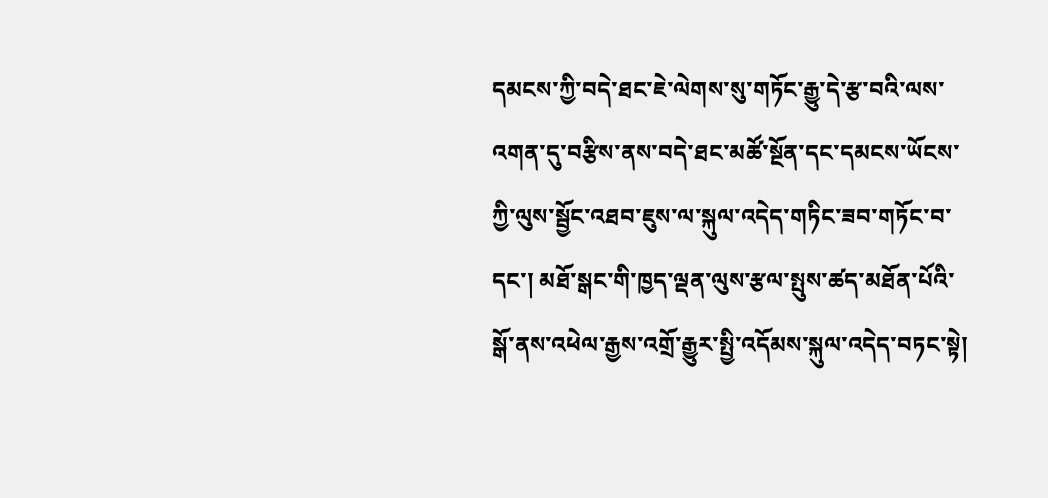དམངས་ཀྱི་བདེ་ཐང་ཇེ་ལེགས་སུ་གཏོང་རྒྱུ་དེ་རྩ་བའི་ལས་འགན་དུ་བརྩིས་ནས་བདེ་ཐང་མཚོ་སྔོན་དང་དམངས་ཡོངས་ཀྱི་ལུས་སྦྱོང་འཐབ་ཇུས་ལ་སྐུལ་འདེད་གཏིང་ཟབ་གཏོང་བ་དང་། མཐོ་སྒང་གི་ཁྱད་ལྡན་ལུས་རྩལ་སྤུས་ཚད་མཐོན་པོའི་སྒོ་ནས་འཕེལ་རྒྱས་འགྲོ་རྒྱུར་སྤྱི་འདོམས་སྐུལ་འདེད་བཏང་སྟེ།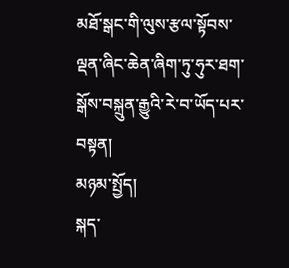མཐོ་སྒང་གི་ལུས་རྩལ་སྟོབས་ལྡན་ཞིང་ཆེན་ཞིག་ཏུ་ཧུར་ཐག་སྒོས་བསྐྲུན་རྒྱུའི་རེ་བ་ཡོད་པར་བསྟན།
མཉམ་སྤྱོད།
སྐད་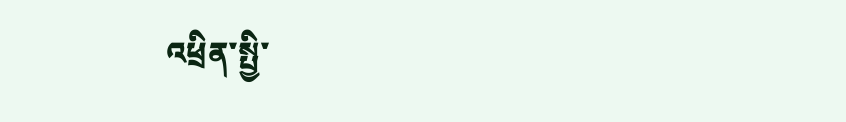འཕྲིན་སྤྱི་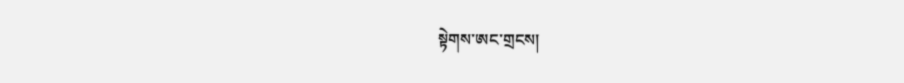སྟེགས་ཨང་གྲངས།